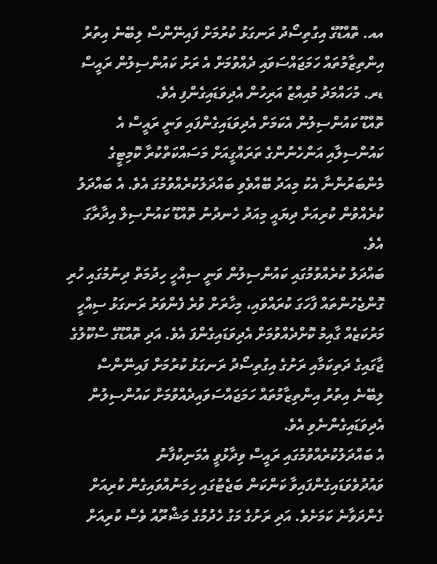އއ. ތޮއްޑޫގެ އިގުތިސޯދު ރަނގަޅު ކުރުމަށް ފައިނޭންސް ލިބޭނެ އިތުރު އިންތިޒާމުތައް ހަމަޖައްސަވައި ދެއްވުމަށް އެ ރަށު ކައުންސިލުން ރައީސް ޑރ. މުހައްމަދު މުއިއްޒު އަރިހުން އެދިވަޑައިގެންފި އެވެ.
ތޮއްޑޫ ކައުންސިލުން އެކަމަށް އެދިވަޑައިގެންފައި ވަނީ ރައީސް އެ ކައުންސިލާއި އަންހެނުންގެ ތަރައްގީއަށް މަސައްކަތްކުރާ ކޮމިޓީގެ މެންބަރުންނާ އެކު މިއަދު ބޭއްވެވި ބައްދަލުކުރެއްވުމުގަ އެވެ. އެ ބައްދަލު ކުރެއްވުން ކުރިއަށް ދިޔައީ މިއަދު ހެނދުނު ތޮއްޑޫ ކައުންސިލް އިދާރާގަ އެވެ.
ބައްދަލު ކުރެއްވުމުގައި ކައުންސިލުން ވަނީ ސިއްހީ ހިދުމަތް ދިނުމުގައި ހުރި ގޮންޖެހުންތައް ފާހަގަ ކުރައްވައި، މިހާރަށް ވުރެ ފެންވަރު ރަނގަޅު ސިއްހީ މަރުކަޒެއް ގާއިމު ކޮށްދެއްވުމަށް އެދިވަޑައިގެންފަ އެވެ. އަދި ތޮއްޑޫގެ ސްކޫލުގެ ޖާގައިގެ ދަތިކަމާއި ރަށުގެ އިގުތިސޯދު ރަނގަޅު ކުރުމަށް ފައިނޭންސް ލިބޭނެ އިތުރު އިންތިޒާމުތައް ހަމަޖައްސަވައިދެއްވުމަށް ކައުންސިލުން އެދިވަޑައިގެންނެވި އެވެ.
އެ ބައްދަލުކުރެއްވުމުގައި ރައީސް ވިދާޅުވީ އެމަނިކުފާނު ވައުދުވެވަޑައިގެންފައިވާ ކަންކަން ބަޖެޓުގައި ހިމަނުއްވައިގެން ކުރިއަށް ގެންދަވާނެ ކަމަށެވެ. އަދި ރަށުގެ މަގު ހެދުމުގެ މަޝްރޫއު ވެސް ކުރިއަށް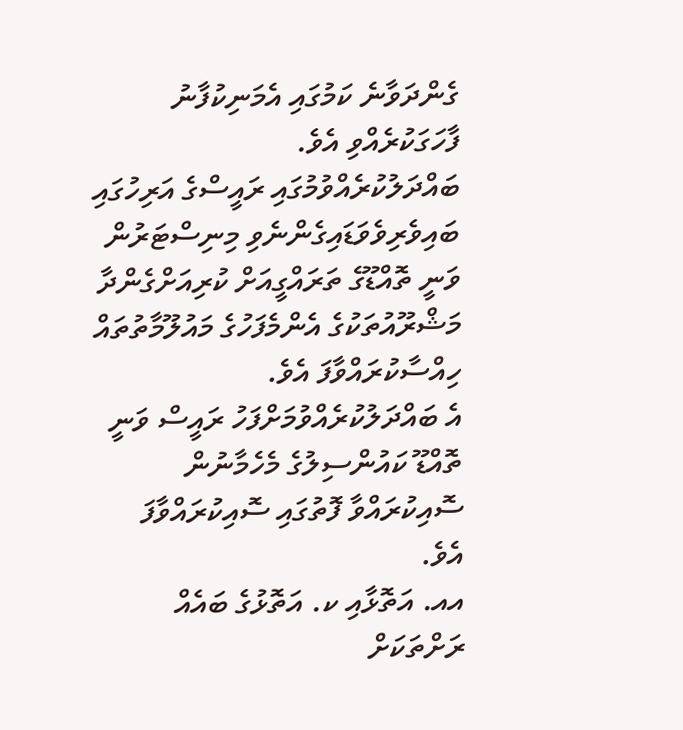ގެންދަވާނެ ކަމުގައި އެމަނިކުފާނު ފާހަގަކުރެއްވި އެވެ.
ބައްދަލުކުރެއްވުމުގައި ރައީސްގެ އަރިހުގައި ބައިވެރިވެވަޑައިގެންނެވި މިނިސްޓަރުން ވަނީ ތޮއްޑޫގެ ތަރައްގީއަށް ކުރިއަށްގެންދާ މަޝްރޫއުތަކުގެ އެންމެފަހުގެ މައުލޫމާތުތައް ހިއްސާކުރައްވާފަ އެވެ.
އެ ބައްދަލުކުރެއްވުމަށްފަހު ރައީސް ވަނީ ތޮއްޑޫ ކައުންސިލުގެ މެހެމާނުން ސޮއިކުރައްވާ ފޮތުގައި ސޮއިކުރައްވާފަ އެވެ.
އއ. އަތޮޅާއި ކ. އަތޮޅުގެ ބައެއް ރަށްތަކަށް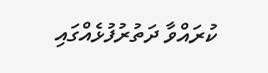ކުރައްވާ ދަތުރުފުޅެއްގައި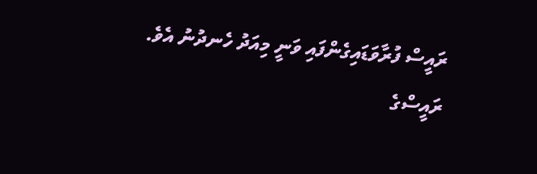ރައީސް ފުރާވަޑައިގެންފައި ވަނީ މިއަދު ހެނދުނު އެވެ.
ރައީސްގެ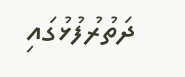ދަތުރުފުޅުގައި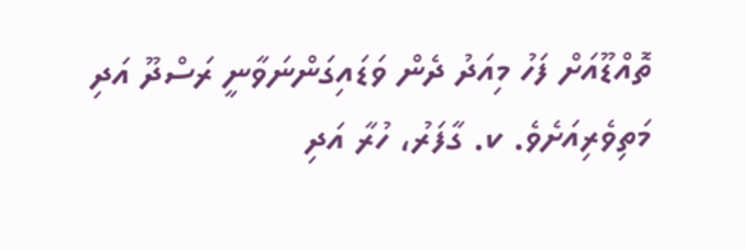ތޮއްޑޫއަށް ފަހު މިއަދު ދެން ވަޑައިގަންނަވާނީ ރަސްދޫ އަދި މަތިވެރިއަށެވެ. ކ. ގާފަރު، ހުރާ އަދި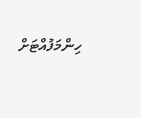ހިންމަފުއްޓަށް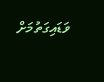ވަޑައިގަތުމަށް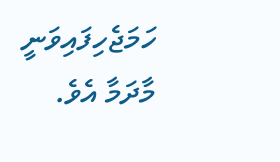ހަމަޖެހިފައިވަނީ މާދަމާ އެވެ.